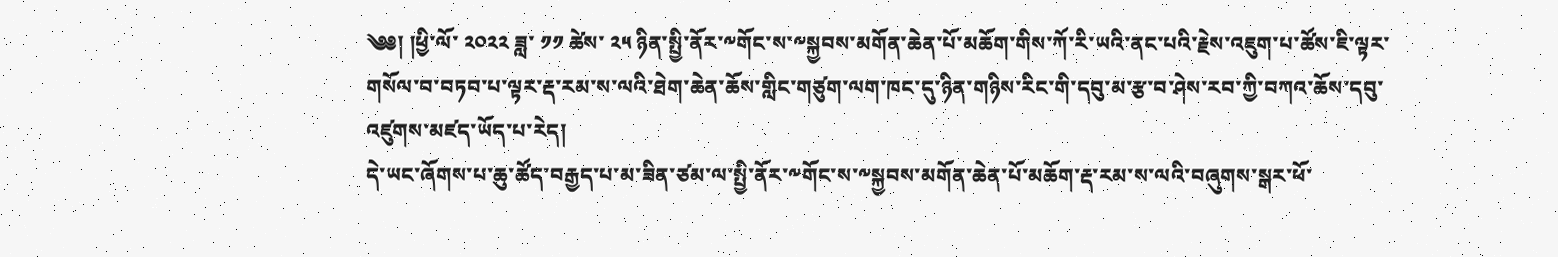༄༅། །ཕྱི་ལོ་ ༢༠༢༢ ཟླ་ ༡༡ ཚེས་ ༢༥ ཉིན་སྤྱི་ནོར་༸གོང་ས་༸སྐྱབས་མགོན་ཆེན་པོ་མཆོག་གིས་ཀོ་རི་ཡའི་ནང་པའི་རྗེས་འཇུག་པ་ཚོས་ཇི་ལྟར་གསོལ་བ་བཏབ་པ་ལྟར་རྡ་རམ་ས་ལའི་ཐེག་ཆེན་ཆོས་གླིང་གཙུག་ལག་ཁང་དུ་ཉིན་གཉིས་རིང་གི་དབུ་མ་རྩ་བ་ཤེས་རབ་ཀྱི་བཀའ་ཆོས་དབུ་འཛུགས་མཛད་ཡོད་པ་རེད།
དེ་ཡང་ཞོགས་པ་ཆུ་ཚོད་བརྒྱད་པ་མ་ཟིན་ཙམ་ལ་སྤྱི་ནོར་༸གོང་ས་༸སྐྱབས་མགོན་ཆེན་པོ་མཆོག་རྡ་རམ་ས་ལའི་བཞུགས་སྒར་ཕོ་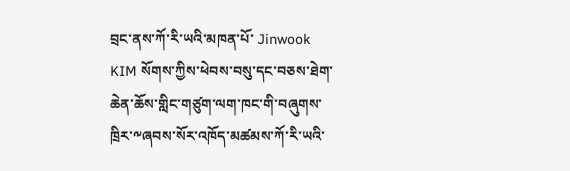བྲང་ནས་ཀོ་རི་ཡའི་མཁན་པོ་ Jinwook KIM སོགས་ཀྱིས་ཕེབས་བསུ་དང་བཅས་ཐེག་ཆེན་ཆོས་གླིང་གཙུག་ལག་ཁང་གི་བཞུགས་ཁྲིར་༸ཞབས་སོར་འཁོད་མཚམས་ཀོ་རི་ཡའི་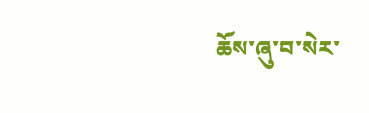ཆོས་ཞུ་བ་སེར་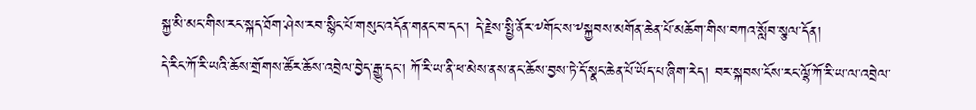སྐྱ་མི་མང་གིས་རང་སྐད་ཐོག་ཤེས་རབ་སྙིང་པོ་གསུང་འདོན་གནང་བ་དང་། དེ་རྗེས་སྤྱི་ནོར་༸གོང་ས་༸སྐྱབས་མགོན་ཆེན་པོ་མཆོག་གིས་བཀའ་སློབ་སྩལ་དོན།
དེ་རིང་ཀོ་རི་ཡའི་ཆོས་གྲོགས་ཚོར་ཆོས་འབྲེལ་བྱེད་རྒྱུ་དང་། ཀོ་རི་ཡ་ནི་ཕ་མེས་ནས་ནང་ཆོས་བྱས་ཏེ་དོ་སྣང་ཆེན་པོ་ཡོད་པ་ཞིག་རེད། བར་སྐབས་ངོས་རང་ལྷོ་ཀོ་རི་ཡ་ལ་འབྲེལ་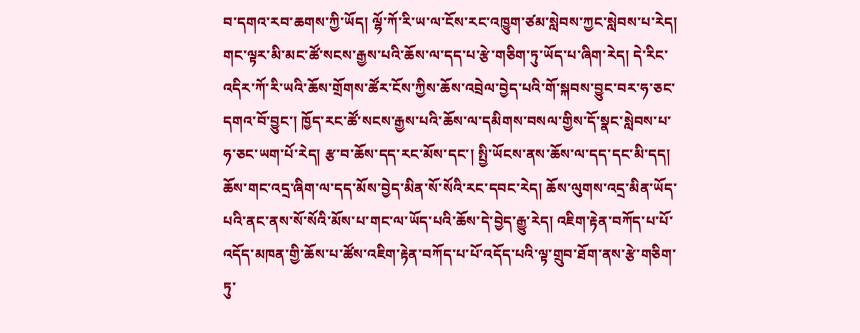བ་དགའ་རབ་ཆགས་ཀྱི་ཡོད། ལྷོ་ཀོ་རི་ཡ་ལ་ངོས་རང་འཁྱུག་ཙམ་སླེབས་ཀྱང་སླེབས་པ་རེད། གང་ལྟར་མི་མང་ཚོ་སངས་རྒྱས་པའི་ཆོས་ལ་དད་པ་རྩེ་གཅིག་ཏུ་ཡོད་པ་ཞིག་རེད། དེ་རིང་འདིར་ཀོ་རི་ཡའི་ཆོས་གྲོགས་ཚོར་ངོས་ཀྱིས་ཆོས་འབྲེལ་བྱེད་པའི་གོ་སྐབས་བྱུང་བར་ཧ་ཅང་དགའ་བོ་བྱུང་། ཁྱོད་རང་ཚོ་སངས་རྒྱས་པའི་ཆོས་ལ་དམིགས་བསལ་གྱིས་དོ་སྣང་སླེབས་པ་ཧ་ཅང་ཡག་པོ་རེད། རྩ་བ་ཆོས་དད་རང་མོས་དང་། སྤྱི་ཡོངས་ནས་ཆོས་ལ་དད་དང་མི་དད། ཆོས་གང་འདྲ་ཞིག་ལ་དད་མོས་བྱེད་མིན་སོ་སོའི་རང་དབང་རེད། ཆོས་ལུགས་འདྲ་མིན་ཡོད་པའི་ནང་ནས་སོ་སོའི་མོས་པ་གང་ལ་ཡོད་པའི་ཆོས་དེ་བྱེད་རྒྱུ་རེད། འཇིག་རྟེན་བཀོད་པ་པོ་འདོད་མཁན་གྱི་ཆོས་པ་ཚོས་འཇིག་རྟེན་བཀོད་པ་པོ་འདོད་པའི་ལྟ་གྲུབ་ཐོག་ནས་རྩེ་གཅིག་ཏུ་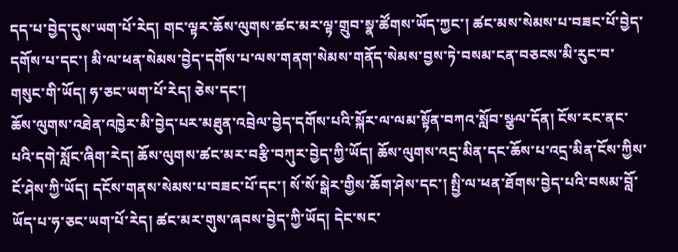དད་པ་བྱེད་དུས་ཡག་པོ་རེད། གང་ལྟར་ཆོས་ལུགས་ཚང་མར་ལྟ་གྲུབ་སྣ་ཚོགས་ཡོད་ཀྱང་། ཚང་མས་སེམས་པ་བཟང་པོ་བྱེད་དགོས་པ་དང་། མི་ལ་ཕན་སེམས་བྱེད་དགོས་པ་ལས་གནག་སེམས་གནོད་སེམས་བྱས་ཏེ་བསམ་ངན་བཅངས་མི་རུང་བ་གསུང་གི་ཡོད། ཧ་ཅང་ཡག་པོ་རེད། ཅེས་དང་།
ཆོས་ལུགས་འཐེན་འཁྱེར་མི་བྱེད་པར་མཐུན་འབྲེལ་བྱེད་དགོས་པའི་སྐོར་ལ་ལམ་སྟོན་བཀའ་སློབ་སྩལ་དོན། ངོས་རང་ནང་པའི་དགེ་སློང་ཞིག་རེད། ཆོས་ལུགས་ཚང་མར་བརྩི་བཀུར་བྱེད་ཀྱི་ཡོད། ཆོས་ལུགས་འདྲ་མིན་དང་ཆོས་པ་འདྲ་མིན་ངོས་ཀྱིས་ངོ་ཤེས་ཀྱི་ཡོད། དངོས་གནས་སེམས་པ་བཟང་པོ་དང་། སོ་སོ་སྒེར་གྱིས་ཆོག་ཤེས་དང་། སྤྱི་ལ་ཕན་ཐོགས་བྱེད་པའི་བསམ་བློ་ཡོད་པ་ཧ་ཅང་ཡག་པོ་རེད། ཚང་མར་གུས་ཞབས་བྱེད་ཀྱི་ཡོད། དེང་སང་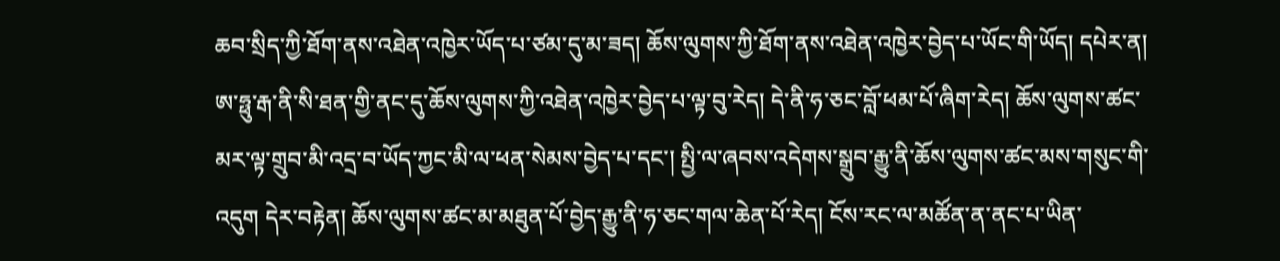ཆབ་སྲིད་ཀྱི་ཐོག་ནས་འཐེན་འཁྱེར་ཡོད་པ་ཙམ་དུ་མ་ཟད། ཆོས་ལུགས་ཀྱི་ཐོག་ནས་འཐེན་འཁྱེར་བྱེད་པ་ཡོང་གི་ཡོད། དཔེར་ན། ཨ་ཧྥུ་རྒ་ནི་སི་ཐན་གྱི་ནང་དུ་ཆོས་ལུགས་ཀྱི་འཐེན་འཁྱེར་བྱེད་པ་ལྟ་བུ་རེད། དེ་ནི་ཧ་ཅང་བློ་ཕམ་པོ་ཞིག་རེད། ཆོས་ལུགས་ཚང་མར་ལྟ་གྲུབ་མི་འདྲ་བ་ཡོད་ཀྱང་མི་ལ་ཕན་སེམས་བྱེད་པ་དང་། སྤྱི་ལ་ཞབས་འདེགས་སྒྲུབ་རྒྱུ་ནི་ཆོས་ལུགས་ཚང་མས་གསུང་གི་འདུག དེར་བརྟེན། ཆོས་ལུགས་ཚང་མ་མཐུན་པོ་བྱེད་རྒྱུ་ནི་ཧ་ཅང་གལ་ཆེན་པོ་རེད། ངོས་རང་ལ་མཚོན་ན་ནང་པ་ཡིན་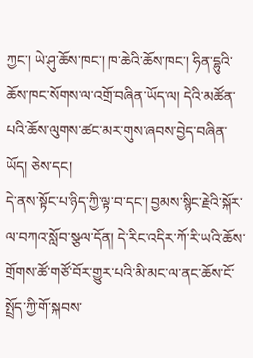ཀྱང་། ཡེ་ཤུ་ཆོས་ཁང་། ཁ་ཆེའི་ཆོས་ཁང་། ཧིན་དྷུའི་ཆོས་ཁང་སོགས་ལ་འགྲོ་བཞིན་ཡོད་ལ། དེའི་མཚོན་པའི་ཆོས་ལུགས་ཚང་མར་གུས་ཞབས་བྱེད་བཞིན་ཡོད། ཅེས་དང།
དེ་ནས་སྟོང་པ་ཉིད་ཀྱི་ལྟ་བ་དང་། བྱམས་སྙིང་རྗེའི་སྐོར་ལ་བཀའ་སློབ་སྩལ་དོན། དེ་རིང་འདིར་ཀོ་རི་ཡའི་ཆོས་གྲོགས་ཚོ་གཙོ་བོར་གྱུར་པའི་མི་མང་ལ་ནང་ཆོས་ངོ་སྤྲོད་ཀྱི་གོ་སྐབས་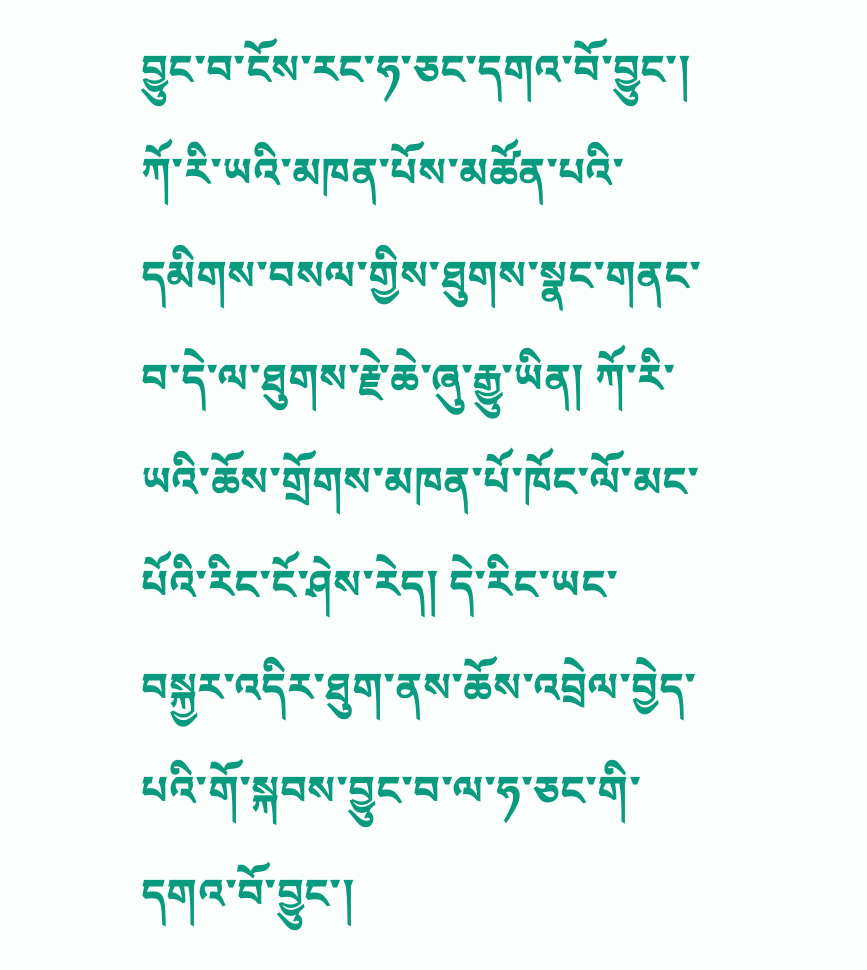བྱུང་བ་ངོས་རང་ཧ་ཅང་དགའ་བོ་བྱུང་། ཀོ་རི་ཡའི་མཁན་པོས་མཚོན་པའི་དམིགས་བསལ་གྱིས་ཐུགས་སྣང་གནང་བ་དེ་ལ་ཐུགས་རྗེ་ཆེ་ཞུ་རྒྱུ་ཡིན། ཀོ་རི་ཡའི་ཆོས་གྲོགས་མཁན་པོ་ཁོང་ལོ་མང་པོའི་རིང་ངོ་ཤེས་རེད། དེ་རིང་ཡང་བསྐྱར་འདིར་ཐུག་ནས་ཆོས་འབྲེལ་བྱེད་པའི་གོ་སྐབས་བྱུང་བ་ལ་ཧ་ཅང་གི་དགའ་བོ་བྱུང་།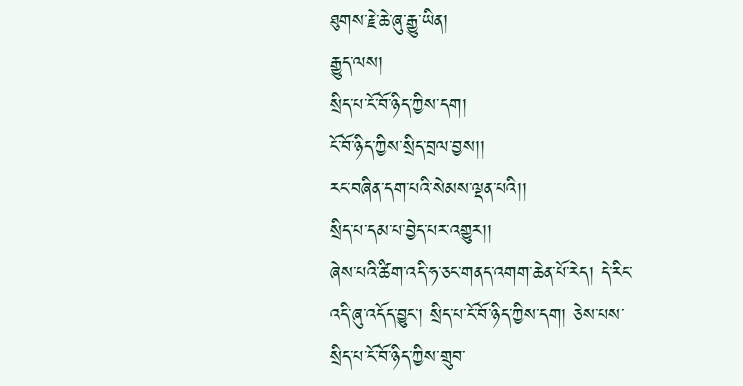ཐུགས་རྗེ་ཆེ་ཞུ་རྒྱུ་ཡིན།
རྒྱུད་ལས།
སྲིད་པ་ངོ་བོ་ཉིད་ཀྱིས་དག།
ངོ་བོ་ཉིད་ཀྱིས་སྲིད་བྲལ་བྱས།།
རང་བཞིན་དག་པའི་སེམས་ལྡན་པའི།།
སྲིད་པ་དམ་པ་བྱེད་པར་འགྱུར།།
ཞེས་པའི་ཚིག་འདི་ཧ་ཅང་གནད་འགག་ཆེན་པོ་རེད། དེ་རིང་འདི་ཞུ་འདོད་བྱུང་། སྲིད་པ་ངོ་བོ་ཉིད་ཀྱིས་དག། ཅེས་པས་སྲིད་པ་ངོ་བོ་ཉིད་ཀྱིས་གྲུབ་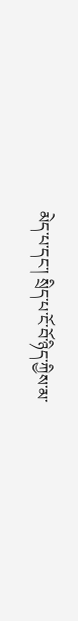མེད་པ་དང་། སྲིད་པ་ངོ་བོ་ཉིད་ཀྱིས་མ་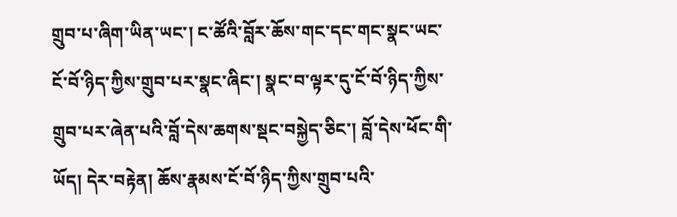གྲུབ་པ་ཞིག་ཡིན་ཡང་། ང་ཚོའི་བློར་ཆོས་གང་དང་གང་སྣང་ཡང་ངོ་བོ་ཉིད་ཀྱིས་གྲུབ་པར་སྣང་ཞིང་། སྣང་བ་ལྟར་དུ་ངོ་བོ་ཉིད་ཀྱིས་གྲུབ་པར་ཞེན་པའི་བློ་དེས་ཆགས་སྡང་བསྐྱེད་ཅིང་། བློ་དེས་ཕོང་གི་ཡོད། དེར་བརྟེན། ཆོས་རྣམས་ངོ་བོ་ཉིད་ཀྱིས་གྲུབ་པའི་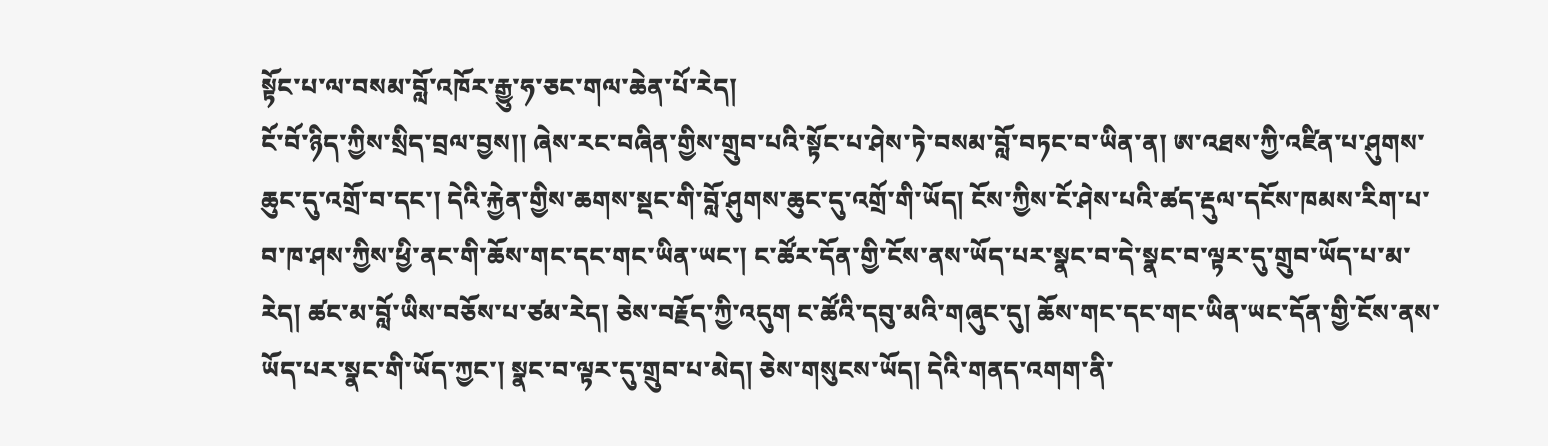སྟོང་པ་ལ་བསམ་བློ་འཁོར་རྒྱུ་ཧ་ཅང་གལ་ཆེན་པོ་རེད།
ངོ་བོ་ཉིད་ཀྱིས་སྲིད་བྲལ་བྱས།། ཞེས་རང་བཞིན་གྱིས་གྲུབ་པའི་སྟོང་པ་ཤེས་ཏེ་བསམ་བློ་བཏང་བ་ཡིན་ན། ཨ་འཐས་ཀྱི་འཛིན་པ་ཤུགས་ཆུང་དུ་འགྲོ་བ་དང་། དེའི་རྐྱེན་གྱིས་ཆགས་སྡང་གི་བློ་ཤུགས་ཆུང་དུ་འགྲོ་གི་ཡོད། ངོས་ཀྱིས་ངོ་ཤེས་པའི་ཚད་རྡུལ་དངོས་ཁམས་རིག་པ་བ་ཁ་ཤས་ཀྱིས་ཕྱི་ནང་གི་ཆོས་གང་དང་གང་ཡིན་ཡང་། ང་ཚོར་དོན་གྱི་ངོས་ནས་ཡོད་པར་སྣང་བ་དེ་སྣང་བ་ལྟར་དུ་གྲུབ་ཡོད་པ་མ་རེད། ཚང་མ་བློ་ཡིས་བཅོས་པ་ཙམ་རེད། ཅེས་བརྗོད་ཀྱི་འདུག ང་ཚོའི་དབུ་མའི་གཞུང་དུ། ཆོས་གང་དང་གང་ཡིན་ཡང་དོན་གྱི་ངོས་ནས་ཡོད་པར་སྣང་གི་ཡོད་ཀྱང་། སྣང་བ་ལྟར་དུ་གྲུབ་པ་མེད། ཅེས་གསུངས་ཡོད། དེའི་གནད་འགག་ནི་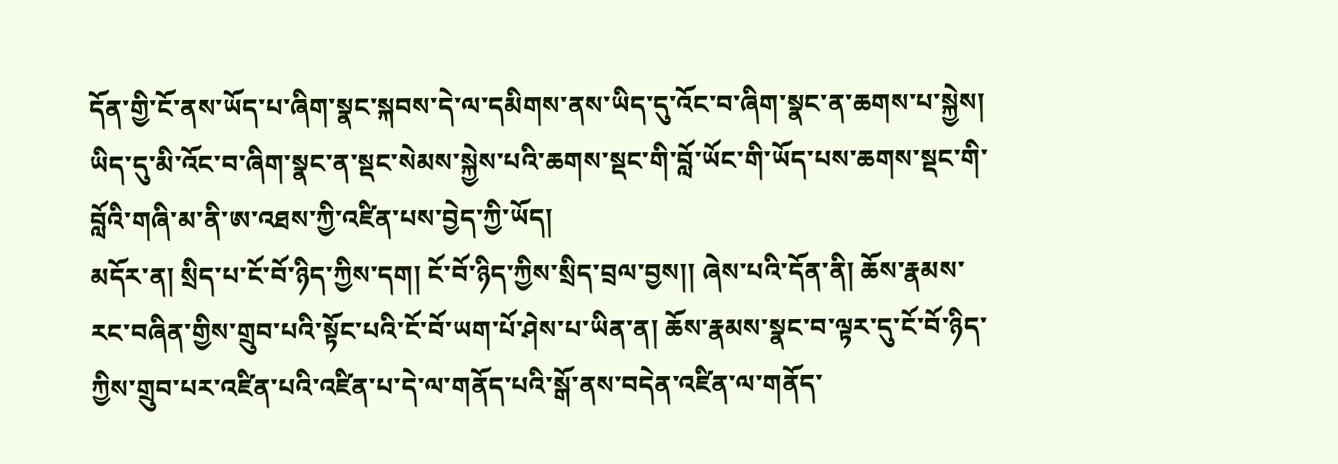དོན་གྱི་ངོ་ནས་ཡོད་པ་ཞིག་སྣང་སྐབས་དེ་ལ་དམིགས་ནས་ཡིད་དུ་འོང་བ་ཞིག་སྣང་ན་ཆགས་པ་སྐྱེས། ཡིད་དུ་མི་འོང་བ་ཞིག་སྣང་ན་སྡང་སེམས་སྐྱེས་པའི་ཆགས་སྡང་གི་བློ་ཡོང་གི་ཡོད་པས་ཆགས་སྡང་གི་བློའི་གཞི་མ་ནི་ཨ་འཐས་ཀྱི་འཛིན་པས་བྱེད་ཀྱི་ཡོད།
མདོར་ན། སྲིད་པ་ངོ་བོ་ཉིད་ཀྱིས་དག། ངོ་བོ་ཉིད་ཀྱིས་སྲིད་བྲལ་བྱས།། ཞེས་པའི་དོན་ནི། ཆོས་རྣམས་རང་བཞིན་གྱིས་གྲུབ་པའི་སྟོང་པའི་ངོ་བོ་ཡག་པོ་ཤེས་པ་ཡིན་ན། ཆོས་རྣམས་སྣང་བ་ལྟར་དུ་ངོ་བོ་ཉིད་ཀྱིས་གྲུབ་པར་འཛིན་པའི་འཛིན་པ་དེ་ལ་གནོད་པའི་སྒོ་ནས་བདེན་འཛིན་ལ་གནོད་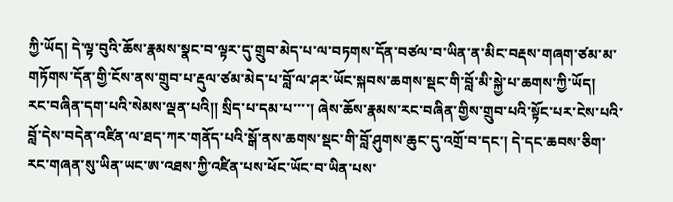ཀྱི་ཡོད། དེ་ལྟ་བུའི་ཆོས་རྣམས་སྣང་བ་ལྟར་དུ་གྲུབ་མེད་པ་ལ་བཏགས་དོན་བཙལ་བ་ཡིན་ན་མིང་བརྡས་གཞག་ཙམ་མ་གཏོགས་དོན་གྱི་ངོས་ནས་གྲུབ་པ་རྡུལ་ཙམ་མེད་པ་བློ་ལ་ཤར་ཡོང་སྐབས་ཆགས་སྡང་གི་བློ་མི་སྐྱེ་པ་ཆགས་ཀྱི་ཡོད།
རང་བཞིན་དག་པའི་སེམས་ལྡན་པའི།། སྲིད་པ་དམ་པ་་་་། ཞེས་ཆོས་རྣམས་རང་བཞིན་གྱིས་གྲུབ་པའི་སྟོང་པར་ངེས་པའི་བློ་དེས་བདེན་འཛིན་ལ་ཐད་ཀར་གནོད་པའི་སྒོ་ནས་ཆགས་སྡང་གི་བློ་ཤུགས་ཆུང་དུ་འགྲོ་བ་དང་། དེ་དང་ཆབས་ཅིག་རང་གཞན་སུ་ཡིན་ཡང་ཨ་འཐས་ཀྱི་འཛིན་པས་ཕོང་ཡོང་བ་ཡིན་པས་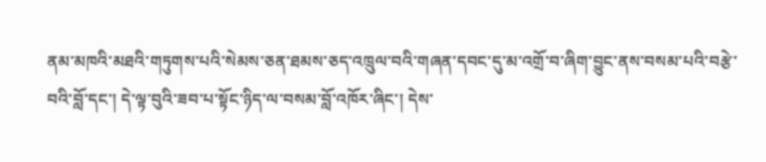ནམ་མཁའི་མཐའི་གཏུགས་པའི་སེམས་ཅན་ཐམས་ཅད་འཁྲུལ་བའི་གཞན་དབང་དུ་མ་འགྲོ་བ་ཞིག་བྱུང་ནས་བསམ་པའི་བརྩེ་བའི་བློ་དང་། དེ་ལྟ་བུའི་ཟབ་པ་སྟོང་ཉིད་ལ་བསམ་བློ་འཁོར་ཞིང་། དེས་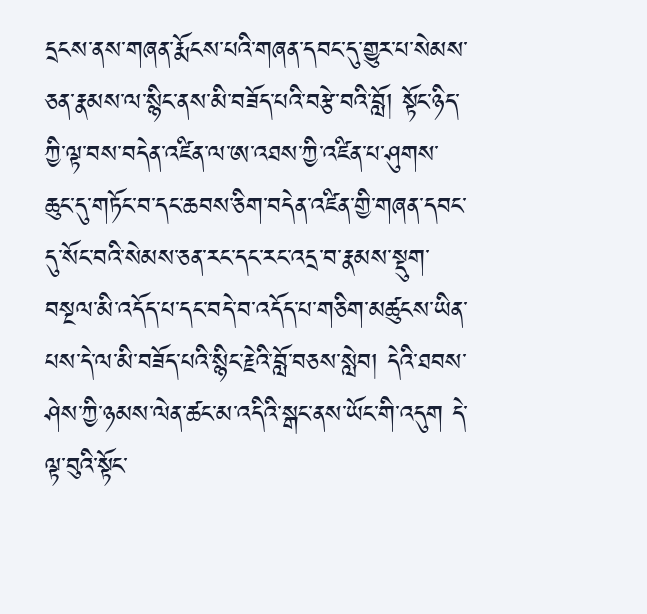དྲངས་ནས་གཞན་རྨོངས་པའི་གཞན་དབང་དུ་གྱུར་པ་སེམས་ཅན་རྣམས་ལ་སྙིང་ནས་མི་བཟོད་པའི་བརྩེ་བའི་བློ། སྟོང་ཉིད་ཀྱི་ལྟ་བས་བདེན་འཛིན་ལ་ཨ་འཐས་ཀྱི་འཛིན་པ་ཤུགས་ཆུང་དུ་གཏོང་བ་དང་ཆབས་ཅིག་བདེན་འཛིན་གྱི་གཞན་དབང་དུ་སོང་བའི་སེམས་ཅན་རང་དང་རང་འདྲ་བ་རྣམས་སྡུག་བསྔལ་མི་འདོད་པ་དང་བདེ་བ་འདོད་པ་གཅིག་མཚུངས་ཡིན་པས་དེ་ལ་མི་བཟོད་པའི་སྙིང་རྗེའི་བློ་བཅས་སླེབ། དེའི་ཐབས་ཤེས་ཀྱི་ཉམས་ལེན་ཚང་མ་འདིའི་སྒང་ནས་ཡོང་གི་འདུག དེ་ལྟ་བུའི་སྟོང་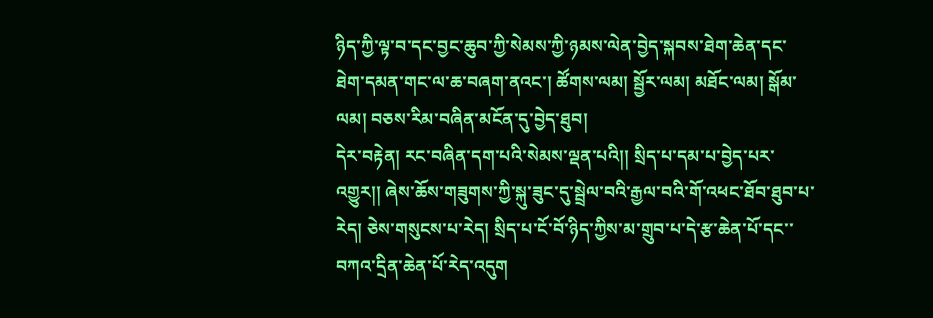ཉིད་ཀྱི་ལྟ་བ་དང་བྱང་ཆུབ་ཀྱི་སེམས་ཀྱི་ཉམས་ལེན་བྱེད་སྐབས་ཐེག་ཆེན་དང་ཐེག་དམན་གང་ལ་ཆ་བཞག་ནའང་། ཚོགས་ལམ། སྦྱོར་ལམ། མཐོང་ལམ། སྒོམ་ལམ། བཅས་རིམ་བཞིན་མངོན་དུ་བྱེད་ཐུབ།
དེར་བརྟེན། རང་བཞིན་དག་པའི་སེམས་ལྡན་པའི།། སྲིད་པ་དམ་པ་བྱེད་པར་འགྱུར།། ཞེས་ཆོས་གཟུགས་ཀྱི་སྐུ་ཟུང་དུ་སྦྲེལ་བའི་རྒྱལ་བའི་གོ་འཕང་ཐོབ་ཐུབ་པ་རེད། ཅེས་གསུངས་པ་རེད། སྲིད་པ་ངོ་བོ་ཉིད་ཀྱིས་མ་གྲུབ་པ་དེ་རྩ་ཆེན་པོ་དང་་བཀའ་དྲིན་ཆེན་པོ་རེད་འདུག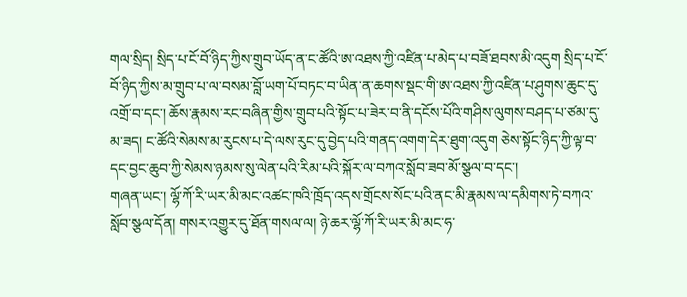གལ་སྲིད། སྲིད་པ་ངོ་བོ་ཉིད་ཀྱིས་གྲུབ་ཡོད་ན་ང་ཚོའི་ཨ་འཐས་ཀྱི་འཛིན་པ་མེད་པ་བཟོ་ཐབས་མི་འདུག སྲིད་པ་ངོ་བོ་ཉིད་ཀྱིས་མ་གྲུབ་པ་ལ་བསམ་བློ་ཡག་པོ་བཏང་བ་ཡིན་ན་ཆགས་སྡང་གི་ཨ་འཐས་ཀྱི་འཛིན་པ་ཤུགས་ཆུང་དུ་འགྲོ་བ་དང་། ཆོས་རྣམས་རང་བཞིན་གྱིས་གྲུབ་པའི་སྟོང་པ་ཟེར་བ་ནི་དངོས་པོའི་གཤིས་ལུགས་བཤད་པ་ཙམ་དུ་མ་ཟད། ང་ཚོའི་སེམས་མ་རུངས་པ་དེ་ལས་རུང་དུ་བྱེད་པའི་གནད་འགག་དེར་ཐུག་འདུག ཅེས་སྟོང་ཉིད་ཀྱི་ལྟ་བ་དང་བྱང་ཆུབ་ཀྱི་སེམས་ཉམས་སུ་ལེན་པའི་རིམ་པའི་སྐོར་ལ་བཀའ་སློབ་ཟབ་མོ་སྩལ་བ་དང་།
གཞན་ཡང་། ལྷོ་ཀོ་རི་ཡར་མི་མང་འཚང་ཁའི་ཁྲོད་འདས་གྲོངས་སོང་པའི་ནང་མི་རྣམས་ལ་དམིགས་ཏེ་བཀའ་སློབ་སྩལ་དོན། གསར་འགྱུར་དུ་ཐོན་གསལ་ལ། ཉེ་ཆར་ལྷོ་ཀོ་རི་ཡར་མི་མང་ཧ་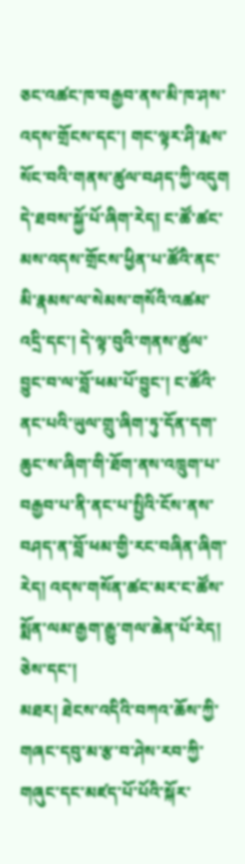ཅང་འཚང་ཁ་བརྒྱབ་ནས་མི་ཁ་ཤས་འདས་གྲོངས་དང་། གང་ལྟར་ཤི་རྨས་སོང་བའི་གནས་ཚུལ་བཤད་ཀྱི་འདུག དེ་ཐབས་སྐྱོ་པོ་ཞིག་རེད། ང་ཚོ་ཚང་མས་འདས་གྲོངས་ཕྱིན་པ་ཚོའི་ནང་མི་རྣམས་ལ་སེམས་གསོའི་འཚམ་འདྲི་དང་། དེ་ལྟ་བུའི་གནས་ཚུལ་བྱུང་བ་ལ་བློ་ཕམ་པོ་བྱུང་། ང་ཚོའི་ནང་པའི་ཡུལ་གྲུ་ཞིག་ཏུ་དོན་དག་ཆུང་ས་ཞིག་གི་ཐོག་ནས་འཁྲུག་པ་བརྒྱབ་པ་ནི་ནང་པ་སྤྱིའི་ངོས་ནས་བཤད་ན་བློ་ཕམ་གྱི་རང་བཞིན་ཞིག་རེད། འདས་གསོན་ཚང་མར་ང་ཚོས་སྨོན་ལམ་རྒྱག་རྒྱུ་གལ་ཆེན་པོ་རེད། ཅེས་དང་།
མཐར། ཐེངས་འདིའི་བཀའ་ཆོས་ཀྱི་གཞང་དབུ་མ་རྩ་བ་ཤེས་རབ་ཀྱི་གཞུང་དང་མཛད་པོ་པོའི་སྐོར་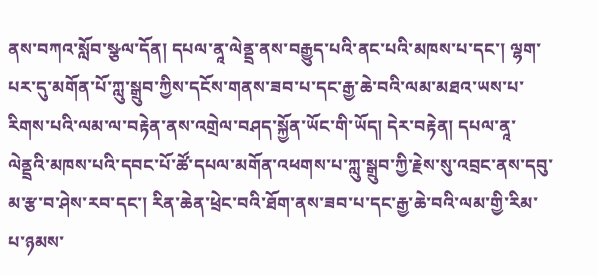ནས་བཀའ་སློབ་སྩལ་དོན། དཔལ་ནཱ་ལེནྡྲ་ནས་བརྒྱུད་པའི་ནང་པའི་མཁས་པ་དང་། ལྷག་པར་དུ་མགོན་པོ་ཀླུ་སྒྲུབ་ཀྱིས་དངོས་གནས་ཟབ་པ་དང་རྒྱ་ཆེ་བའི་ལམ་མཐའ་ཡས་པ་རིགས་པའི་ལམ་ལ་བརྟེན་ནས་འགྲེལ་བཤད་སྐྱོན་ཡོང་གི་ཡོད། དེར་བརྟེན། དཔལ་ནཱ་ལེནྡྲའི་མཁས་པའི་དབང་པོ་ཚོ་དཔལ་མགོན་འཕགས་པ་ཀླུ་སྒྲུབ་ཀྱི་རྗེས་སུ་འབྲང་ནས་དབུ་མ་རྩ་བ་ཤེས་རབ་དང་། རིན་ཆེན་ཕྲེང་བའི་ཐོག་ནས་ཟབ་པ་དང་རྒྱ་ཆེ་བའི་ལམ་གྱི་རིམ་པ་ཉམས་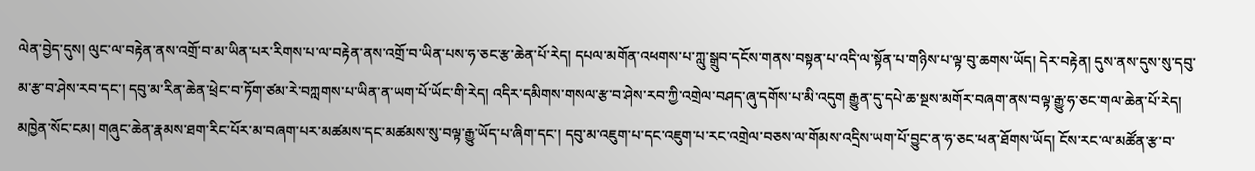ལེན་བྱེད་དུས། ལུང་ལ་བརྟེན་ནས་འགྲོ་བ་མ་ཡིན་པར་རིགས་པ་ལ་བརྟེན་ནས་འགྲོ་བ་ཡིན་པས་ཧ་ཅང་རྩ་ཆེན་པོ་རེད། དཔལ་མགོན་འཕགས་པ་ཀླུ་སྒྲུབ་དངོས་གནས་བསྟན་པ་འདི་ལ་སྟོན་པ་གཉིས་པ་ལྟ་བུ་ཆགས་ཡོད། དེར་བརྟེན། དུས་ནས་དུས་སུ་དབུ་མ་རྩ་བ་ཤེས་རབ་དང་། དབུ་མ་རིན་ཆེན་ཕྲེང་བ་ཏོག་ཙམ་རེ་བཀླགས་པ་ཡིན་ན་ཡག་པོ་ཡོང་གི་རེད། འདིར་དམིགས་གསལ་རྩ་བ་ཤེས་རབ་ཀྱི་འགྲེལ་བཤད་ཞུ་དགོས་པ་མི་འདུག རྒྱུན་དུ་དཔེ་ཆ་སྔས་མགོར་བཞག་ནས་བལྟ་རྒྱུ་ཧ་ཅང་གལ་ཆེན་པོ་རེད། མཁྱེན་སོང་ངམ། གཞུང་ཆེན་རྣམས་ཐག་རིང་པོར་མ་བཞག་པར་མཚམས་དང་མཚམས་སུ་བལྟ་རྒྱུ་ཡོད་པ་ཞིག་དང་། དབུ་མ་འཇུག་པ་དང་འཇུག་པ་རང་འགྲེལ་བཅས་ལ་གོམས་འདྲིས་ཡག་པོ་བྱུང་ན་ཧ་ཅང་ཕན་ཐོགས་ཡོད། ངོས་རང་ལ་མཚོན་རྩ་བ་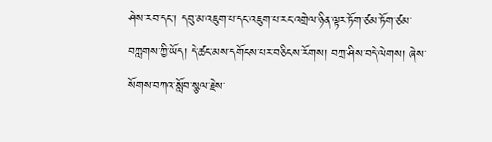ཤེས་རབ་དང་། དབུ་མ་འཇུག་པ་དང་འཇུག་པ་རང་འགྲེལ་ཉིན་ལྟར་ཏོག་ཙམ་ཏོག་ཙམ་བཀླགས་ཀྱི་ཡོད། དེ་ཚང་མས་དགོངས་པར་བཅིངས་རོགས། བཀྲ་ཤིས་བདེ་ལེགས། ཞེས་སོགས་བཀའ་སློབ་སྩལ་རྗེས་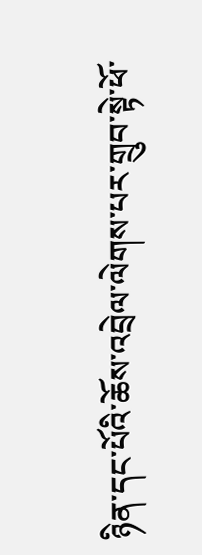ཉིན་དང་པོའི་ཆོས་འབྲེལ་ལེགས་པར་གྲུབ་སྟེ་ཕོ་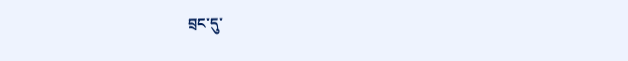བྲང་དུ་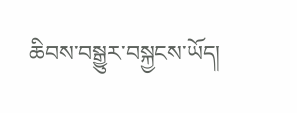ཆིབས་བསྒྱུར་བསྐྱངས་ཡོད།